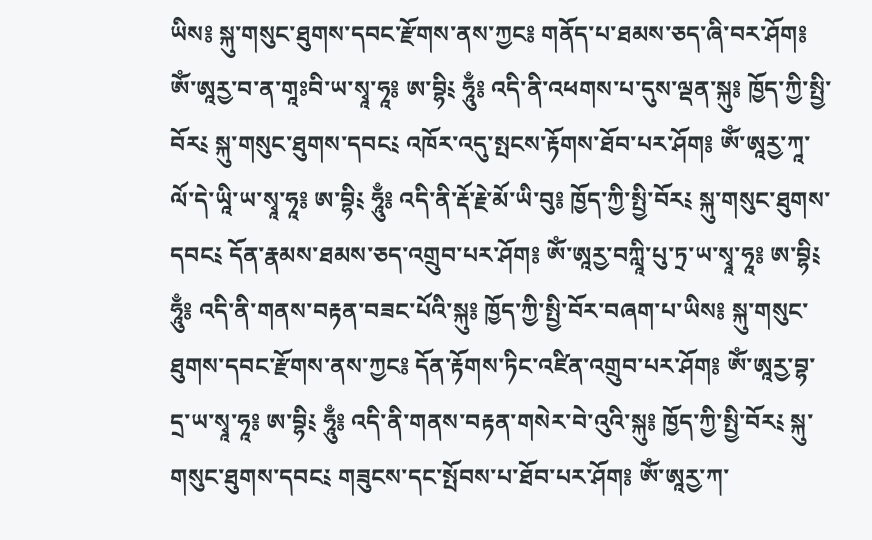ཡིས༔ སྐུ་གསུང་ཐུགས་དབང་རྫོགས་ནས་ཀྱང༔ གནོད་པ་ཐམས་ཅད་ཞི་བར་ཤོག༔ ཨོཾ་ཨཱརྱ་བ་ན་གཱཿབི་ཡ་སྭཱ་ཧཱ༔ ཨ་བྷི༴ ཧཱུྃ༔ འདི་ནི་འཕགས་པ་དུས་ལྡན་སྐུ༔ ཁྱོད་ཀྱི་སྤྱི་བོར༴ སྐུ་གསུང་ཐུགས་དབང༴ འཁོར་འདུ་སྤངས་རྟོགས་ཐོབ་པར་ཤོག༔ ཨོཾ་ཨཱརྱ་ཀཱ་ལོ་དེ་ཡཱི་ཡ་སྭཱ་ཧཱ༔ ཨ་བྷི༴ ཧཱུྃ༔ འདི་ནི་རྡོ་རྗེ་མོ་ཡི་བུ༔ ཁྱོད་ཀྱི་སྤྱི་བོར༴ སྐུ་གསུང་ཐུགས་དབང༴ དོན་རྣམས་ཐམས་ཅད་འགྲུབ་པར་ཤོག༔ ཨོཾ་ཨཱརྱ་བཀླཱི་པུ་ཏྲ་ཡ་སྭཱ་ཧཱ༔ ཨ་བྷི༴ ཧཱུྃ༔ འདི་ནི་གནས་བརྟན་བཟང་པོའི་སྐུ༔ ཁྱོད་ཀྱི་སྤྱི་བོར་བཞག་པ་ཡིས༔ སྐུ་གསུང་ཐུགས་དབང་རྫོགས་ནས་ཀྱང༔ དོན་རྟོགས་ཏིང་འཛིན་འགྲུབ་པར་ཤོག༔ ཨོཾ་ཨཱརྱ་བྷ་དྲ་ཡ་སྭཱ་ཧཱ༔ ཨ་བྷི༴ ཧཱུྃ༔ འདི་ནི་གནས་བརྟན་གསེར་བེ་འུའི་སྐུ༔ ཁྱོད་ཀྱི་སྤྱི་བོར༴ སྐུ་གསུང་ཐུགས་དབང༴ གཟུངས་དང་སྤོབས་པ་ཐོབ་པར་ཤོག༔ ཨོཾ་ཨཱརྱ་ཀ་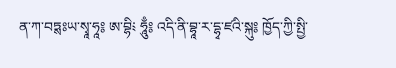ན་ཀ་བཏྶཿཡ་སྭཱ་ཧཱ༔ ཨ་བྷི༴ ཧཱུྃ༔ འདི་ནི་བྷཱ་ར་དྷྭ་ཛའི་སྐུ༔ ཁྱོད་ཀྱི་སྤྱི་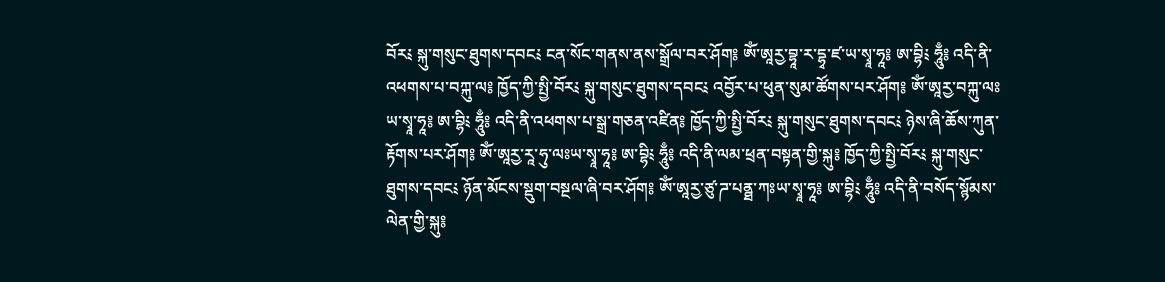བོར༴ སྐུ་གསུང་ཐུགས་དབང༴ ངན་སོང་གནས་ནས་སྒྲོལ་བར་ཤོག༔ ཨོཾ་ཨཱརྱ་བྷཱ་ར་དྷྭ་ཛ་ཡ་སྭཱ་ཧཱ༔ ཨ་བྷི༴ ཧཱུྃ༔ འདི་ནི་འཕགས་པ་བཀྐུ་ལ༔ ཁྱོད་ཀྱི་སྤྱི་བོར༴ སྐུ་གསུང་ཐུགས་དབང༴ འབྱོར་པ་ཕུན་སུམ་ཚོགས་པར་ཤོག༔ ཨོཾ་ཨཱརྱ་བཀྐུ་ལཿཡ་སྭཱ་ཧཱ༔ ཨ་བྷི༴ ཧཱུྃ༔ འདི་ནི་འཕགས་པ་སྒྲ་གཅན་འཛིན༔ ཁྱོད་ཀྱི་སྤྱི་བོར༴ སྐུ་གསུང་ཐུགས་དབང༴ ཉེས་ཞི་ཆོས་ཀུན་རྟོགས་པར་ཤོག༔ ཨོཾ་ཨཱརྱ་རཱ་ཧུ་ལཿཡ་སྭཱ་ཧཱ༔ ཨ་བྷི༴ ཧཱུྃ༔ འདི་ནི་ལམ་ཕྲན་བསྟན་གྱི་སྐུ༔ ཁྱོད་ཀྱི་སྤྱི་བོར༴ སྐུ་གསུང་ཐུགས་དབང༴ ཉོན་མོངས་སྡུག་བསྔལ་ཞི་བར་ཤོག༔ ཨོཾ་ཨཱརྱ་ཙུ་ཌ་པནྠ་ཀཿཡ་སྭཱ་ཧཱ༔ ཨ་བྷི༴ ཧཱུྃ༔ འདི་ནི་བསོད་སྙོམས་ལེན་གྱི་སྐུ༔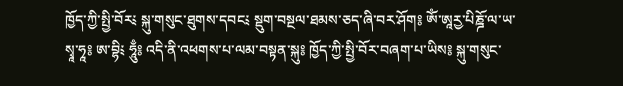ཁྱོད་ཀྱི་སྤྱི་བོར༴ སྐུ་གསུང་ཐུགས་དབང༴ སྡུག་བསྔལ་ཐམས་ཅད་ཞི་བར་ཤོག༔ ཨོཾ་ཨཱརྱ་པིཎྜོ་ལ་ཡ་སྭཱ་ཧཱ༔ ཨ་བྷི༴ ཧཱུྃ༔ འདི་ནི་འཕགས་པ་ལམ་བསྟན་སྐུ༔ ཁྱོད་ཀྱི་སྤྱི་བོར་བཞག་པ་ཡིས༔ སྐུ་གསུང་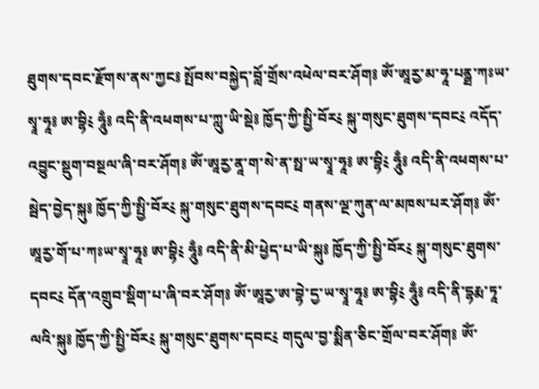ཐུགས་དབང་རྫོགས་ནས་ཀྱང༔ སྤོབས་བསྐྱེད་བློ་གྲོས་འཕེལ་བར་ཤོག༔ ཨོཾ་ཨཱརྱ་མ་ཧཱ་པནྠ་ཀཿཡ་སྭཱ་ཧཱ༔ ཨ་བྷི༴ ཧཱུྃ༔ འདི་ནི་འཕགས་པ་ཀླུ་ཡི་སྡེ༔ ཁྱོད་ཀྱི་སྤྱི་བོར༴ སྐུ་གསུང་ཐུགས་དབང༴ འདོད་འབྱུང་སྡུག་བསྔལ་ཞི་བར་ཤོག༔ ཨོཾ་ཨཱརྱ་ནཱ་ག་སེ་ན་སྥ་ཡ་སྭཱ་ཧཱ༔ ཨ་བྷི༴ ཧཱུྃ༔ འདི་ནི་འཕགས་པ་སྦེད་བྱེད་སྐུ༔ ཁྱོད་ཀྱི་སྤྱི་བོར༴ སྐུ་གསུང་ཐུགས་དབང༴ གནས་ལྔ་ཀུན་ལ་མཁས་པར་ཤོག༔ ཨོཾ་ཨཱརྱ་གོ་པ་ཀཿཡ་སྭཱ་ཧཱ༔ ཨ་བྷི༴ ཧཱུྃ༔ འདི་ནི་མི་ཕྱེད་པ་ཡི་སྐུ༔ ཁྱོད་ཀྱི་སྤྱི་བོར༴ སྐུ་གསུང་ཐུགས་དབང༴ དོན་འགྲུབ་སྡིག་པ་ཞི་བར་ཤོག༔ ཨོཾ་ཨཱརྱ་ཨ་བྷེ་དྱ་ཡ་སྭཱ་ཧཱ༔ ཨ་བྷི༴ ཧཱུྃ༔ འདི་ནི་དྷརྨ་ཏཱ་ལའི་སྐུ༔ ཁྱོད་ཀྱི་སྤྱི་བོར༴ སྐུ་གསུང་ཐུགས་དབང༴ གདུལ་བྱ་སྨིན་ཅིང་གྲོལ་བར་ཤོག༔ ཨོཾ་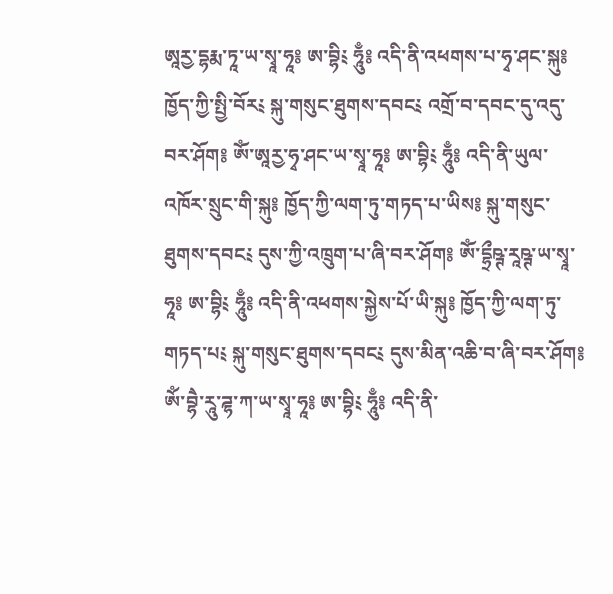ཨཱརྱ་དྷརྨ་ཏཱ་ཡ་སྭཱ་ཧཱ༔ ཨ་བྷི༴ ཧཱུྃ༔ འདི་ནི་འཕགས་པ་ཧྭ་ཤང་སྐུ༔ ཁྱོད་ཀྱི་སྤྱི་བོར༴ སྐུ་གསུང་ཐུགས་དབང༴ འགྲོ་བ་དབང་དུ་འདུ་བར་ཤོག༔ ཨོཾ་ཨཱརྱ་ཧྭ་ཤང་ཡ་སྭཱ་ཧཱ༔ ཨ་བྷི༴ ཧཱུྃ༔ འདི་ནི་ཡུལ་འཁོར་སྲུང་གི་སྐུ༔ ཁྱོད་ཀྱི་ལག་ཏུ་གཏད་པ་ཡིས༔ སྐུ་གསུང་ཐུགས་དབང༴ དུས་ཀྱི་འཁྲུག་པ་ཞི་བར་ཤོག༔ ཨོཾ་དྷྲྀཥྚ་རཱཥྚ་ཡ་སྭཱ་ཧཱ༔ ཨ་བྷི༴ ཧཱུྃ༔ འདི་ནི་འཕགས་སྐྱེས་པོ་ཡི་སྐུ༔ ཁྱོད་ཀྱི་ལག་ཏུ་གཏད་པ༴ སྐུ་གསུང་ཐུགས་དབང༴ དུས་མིན་འཆི་བ་ཞི་བར་ཤོག༔ ཨོཾ་བྷཻ་རཱུ་ཌྷ་ཀ་ཡ་སྭཱ་ཧཱ༔ ཨ་བྷི༴ ཧཱུྃ༔ འདི་ནི་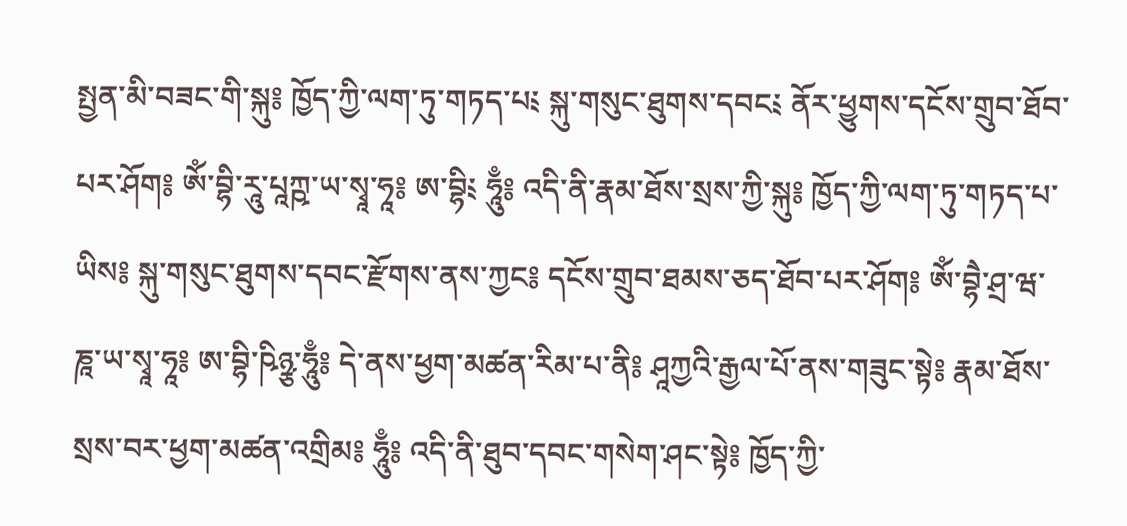སྤྱན་མི་བཟང་གི་སྐུ༔ ཁྱོད་ཀྱི་ལག་ཏུ་གཏད་པ༴ སྐུ་གསུང་ཐུགས་དབང༴ ནོར་ཕྱུགས་དངོས་གྲུབ་ཐོབ་པར་ཤོག༔ ཨོཾ་བྷི་རཱུ་པཱཀྵ་ཡ་སྭཱ་ཧཱ༔ ཨ་བྷི༴ ཧཱུྃ༔ འདི་ནི་རྣམ་ཐོས་སྲས་ཀྱི་སྐུ༔ ཁྱོད་ཀྱི་ལག་ཏུ་གཏད་པ་ཡིས༔ སྐུ་གསུང་ཐུགས་དབང་རྫོགས་ནས་ཀྱང༔ དངོས་གྲུབ་ཐམས་ཅད་ཐོབ་པར་ཤོག༔ ཨོཾ་བྷཻ་ཤྲ་ཝ་ཎཱ་ཡ་སྭཱ་ཧཱ༔ ཨ་བྷི་ཥིཉྩ་ཧཱུྃ༔ དེ་ནས་ཕྱག་མཚན་རིམ་པ་ནི༔ ཤཱཀྱའི་རྒྱལ་པོ་ནས་གཟུང་སྟེ༔ རྣམ་ཐོས་སྲས་བར་ཕྱག་མཚན་འགྲིམ༔ ཧཱུྃ༔ འདི་ནི་ཐུབ་དབང་གསེག་ཤང་སྟེ༔ ཁྱོད་ཀྱི་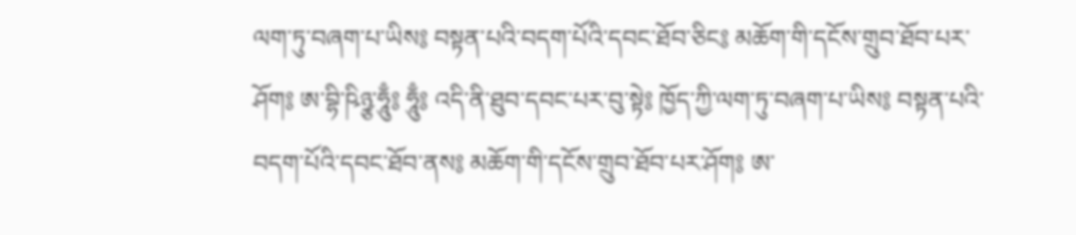ལག་ཏུ་བཞག་པ་ཡིས༔ བསྟན་པའི་བདག་པོའི་དབང་ཐོབ་ཅིང༔ མཆོག་གི་དངོས་གྲུབ་ཐོབ་པར་ཤོག༔ ཨ་བྷི་ཥིཉྩ་ཧཱུྃ༔ ཧཱུྃ༔ འདི་ནི་ཐུབ་དབང་པར་བུ་སྟེ༔ ཁྱོད་ཀྱི་ལག་ཏུ་བཞག་པ་ཡིས༔ བསྟན་པའི་བདག་པོའི་དབང་ཐོབ་ནས༔ མཆོག་གི་དངོས་གྲུབ་ཐོབ་པར་ཤོག༔ ཨ་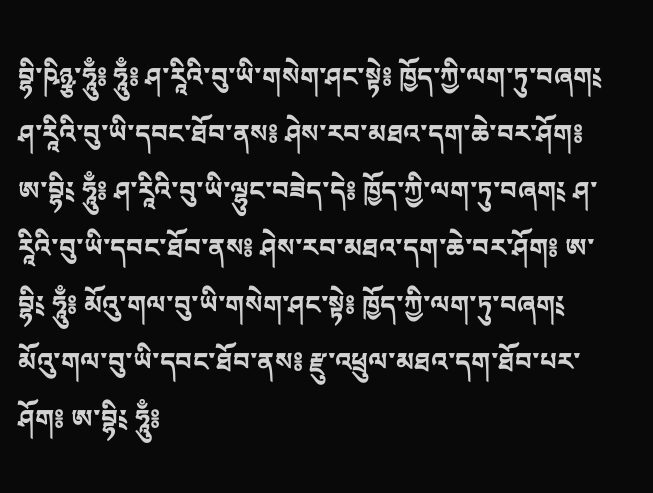བྷི་ཥིཉྩ་ཧཱུྃ༔ ཧཱུྃ༔ ཤ་རཱིའི་བུ་ཡི་གསེག་ཤང་སྟེ༔ ཁྱོད་ཀྱི་ལག་ཏུ་བཞག༴ ཤ་རཱིའི་བུ་ཡི་དབང་ཐོབ་ནས༔ ཤེས་རབ་མཐའ་དག་ཆེ་བར་ཤོག༔ ཨ་བྷི༴ ཧཱུྃ༔ ཤ་རཱིའི་བུ་ཡི་ལྷུང་བཟེད་དེ༔ ཁྱོད་ཀྱི་ལག་ཏུ་བཞག༴ ཤ་རཱིའི་བུ་ཡི་དབང་ཐོབ་ནས༔ ཤེས་རབ་མཐའ་དག་ཆེ་བར་ཤོག༔ ཨ་བྷི༴ ཧཱུྃ༔ མོའུ་གལ་བུ་ཡི་གསེག་ཤང་སྟེ༔ ཁྱོད་ཀྱི་ལག་ཏུ་བཞག༴ མོའུ་གལ་བུ་ཡི་དབང་ཐོབ་ནས༔ རྫུ་འཕྲུལ་མཐའ་དག་ཐོབ་པར་ཤོག༔ ཨ་བྷི༴ ཧཱུྃ༔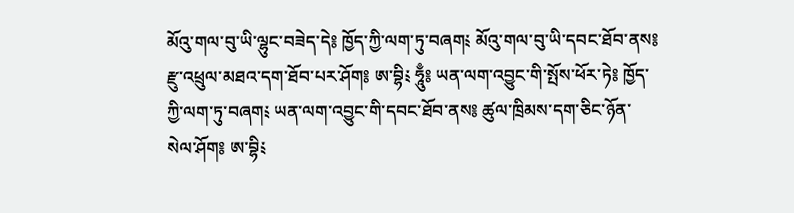མོའུ་གལ་བུ་ཡི་ལྷུང་བཟེད་དེ༔ ཁྱོད་ཀྱི་ལག་ཏུ་བཞག༴ མོའུ་གལ་བུ་ཡི་དབང་ཐོབ་ནས༔ རྫུ་འཕྲུལ་མཐའ་དག་ཐོབ་པར་ཤོག༔ ཨ་བྷི༴ ཧཱུྃ༔ ཡན་ལག་འབྱུང་གི་སྤོས་ཕོར་ཏེ༔ ཁྱོད་ཀྱི་ལག་ཏུ་བཞག༴ ཡན་ལག་འབྱུང་གི་དབང་ཐོབ་ནས༔ ཚུལ་ཁྲིམས་དག་ཅིང་ཉོན་སེལ་ཤོག༔ ཨ་བྷི༴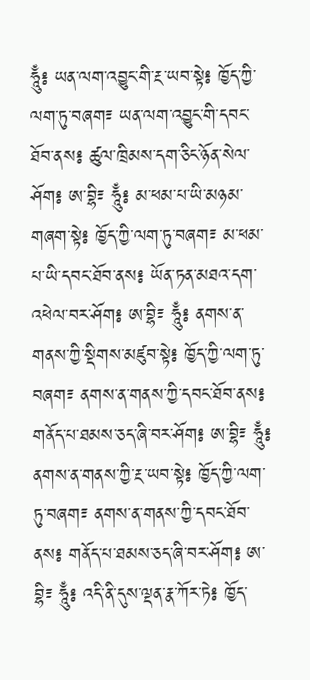ཧཱུྃ༔ ཡན་ལག་འབྱུང་གི་རྔ་ཡབ་སྟེ༔ ཁྱོད་ཀྱི་ལག་ཏུ་བཞག༴ ཡན་ལག་འབྱུང་གི་དབང་ཐོབ་ནས༔ ཚུལ་ཁྲིམས་དག་ཅིང་ཉོན་སེལ་ཤོག༔ ཨ་བྷི༴ ཧཱུྃ༔ མ་ཕམ་པ་ཡི་མཉམ་གཞག་སྟེ༔ ཁྱོད་ཀྱི་ལག་ཏུ་བཞག༴ མ་ཕམ་པ་ཡི་དབང་ཐོབ་ནས༔ ཡོན་ཏན་མཐའ་དག་འཕེལ་བར་ཤོག༔ ཨ་བྷི༴ ཧཱུྃ༔ ནགས་ན་གནས་ཀྱི་སྡིགས་མཛུབ་སྟེ༔ ཁྱོད་ཀྱི་ལག་ཏུ་བཞག༴ ནགས་ན་གནས་ཀྱི་དབང་ཐོབ་ནས༔ གནོད་པ་ཐམས་ཅད་ཞི་བར་ཤོག༔ ཨ་བྷི༴ ཧཱུྃ༔ ནགས་ན་གནས་ཀྱི་རྔ་ཡབ་སྟེ༔ ཁྱོད་ཀྱི་ལག་ཏུ་བཞག༴ ནགས་ན་གནས་ཀྱི་དབང་ཐོབ་ནས༔ གནོད་པ་ཐམས་ཅད་ཞི་བར་ཤོག༔ ཨ་བྷི༴ ཧཱུྃ༔ འདི་ནི་དུས་ལྡན་རྣ་ཀོར་ཏེ༔ ཁྱོད་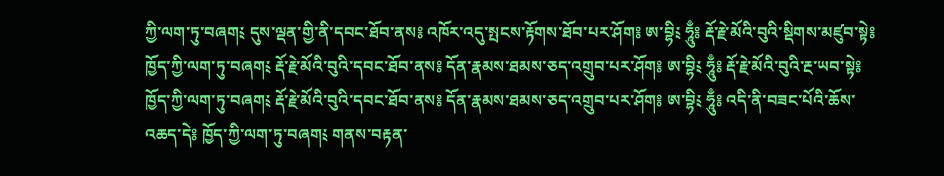ཀྱི་ལག་ཏུ་བཞག༴ དུས་ལྡན་གྱི་ནི་དབང་ཐོབ་ནས༔ འཁོར་འདུ་སྤངས་རྟོགས་ཐོབ་པར་ཤོག༔ ཨ་བྷི༴ ཧཱུྃ༔ རྡོ་རྗེ་མོའི་བུའི་སྡིགས་མཛུབ་སྟེ༔ ཁྱོད་ཀྱི་ལག་ཏུ་བཞག༴ རྡོ་རྗེ་མོའི་བུའི་དབང་ཐོབ་ནས༔ དོན་རྣམས་ཐམས་ཅད་འགྲུབ་པར་ཤོག༔ ཨ་བྷི༴ ཧཱུྃ༔ རྡོ་རྗེ་མོའི་བུའི་རྔ་ཡབ་སྟེ༔ ཁྱོད་ཀྱི་ལག་ཏུ་བཞག༴ རྡོ་རྗེ་མོའི་བུའི་དབང་ཐོབ་ནས༔ དོན་རྣམས་ཐམས་ཅད་འགྲུབ་པར་ཤོག༔ ཨ་བྷི༴ ཧཱུྃ༔ འདི་ནི་བཟང་པོའི་ཆོས་འཆད་དེ༔ ཁྱོད་ཀྱི་ལག་ཏུ་བཞག༴ གནས་བརྟན་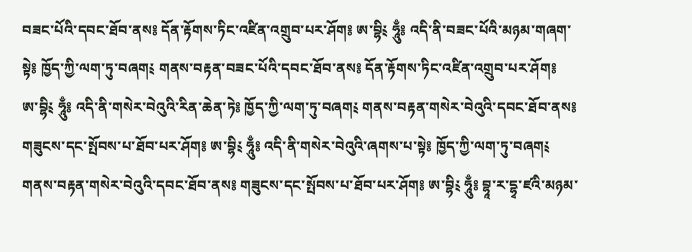བཟང་པོའི་དབང་ཐོབ་ནས༔ དོན་རྟོགས་ཏིང་འཛིན་འགྲུབ་པར་ཤོག༔ ཨ་བྷི༴ ཧཱུྃ༔ འདི་ནི་བཟང་པོའི་མཉམ་གཞག་སྟེ༔ ཁྱོད་ཀྱི་ལག་ཏུ་བཞག༴ གནས་བརྟན་བཟང་པོའི་དབང་ཐོབ་ནས༔ དོན་རྟོགས་ཏིང་འཛིན་འགྲུབ་པར་ཤོག༔ ཨ་བྷི༴ ཧཱུྃ༔ འདི་ནི་གསེར་བེའུའི་རིན་ཆེན་ཏེ༔ ཁྱོད་ཀྱི་ལག་ཏུ་བཞག༴ གནས་བརྟན་གསེར་བེའུའི་དབང་ཐོབ་ནས༔ གཟུངས་དང་སྤོབས་པ་ཐོབ་པར་ཤོག༔ ཨ་བྷི༴ ཧཱུྃ༔ འདི་ནི་གསེར་བེའུའི་ཞགས་པ་སྟེ༔ ཁྱོད་ཀྱི་ལག་ཏུ་བཞག༴ གནས་བརྟན་གསེར་བེའུའི་དབང་ཐོབ་ནས༔ གཟུངས་དང་སྤོབས་པ་ཐོབ་པར་ཤོག༔ ཨ་བྷི༴ ཧཱུྃ༔ བྷཱ་ར་དྷྭ་ཛའི་མཉམ་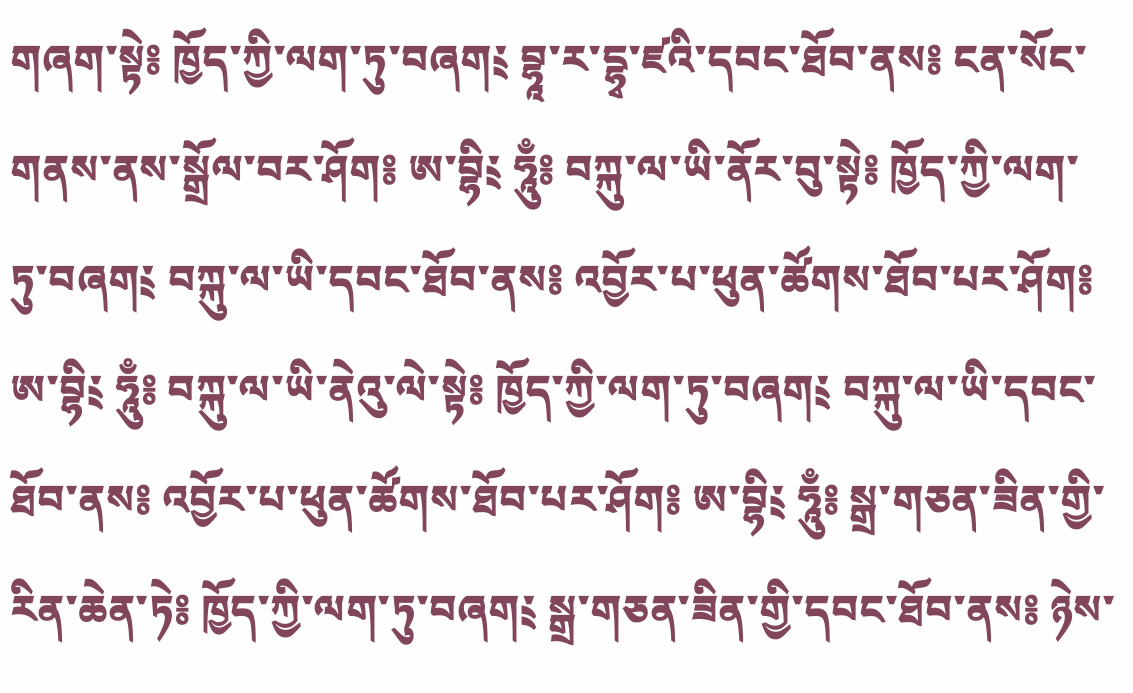གཞག་སྟེ༔ ཁྱོད་ཀྱི་ལག་ཏུ་བཞག༴ བྷཱ་ར་དྷྭ་ཛའི་དབང་ཐོབ་ནས༔ ངན་སོང་གནས་ནས་སྒྲོལ་བར་ཤོག༔ ཨ་བྷི༴ ཧཱུྃ༔ བཀྐུ་ལ་ཡི་ནོར་བུ་སྟེ༔ ཁྱོད་ཀྱི་ལག་ཏུ་བཞག༴ བཀྐུ་ལ་ཡི་དབང་ཐོབ་ནས༔ འབྱོར་པ་ཕུན་ཚོགས་ཐོབ་པར་ཤོག༔ ཨ་བྷི༴ ཧཱུྃ༔ བཀྐུ་ལ་ཡི་ནེའུ་ལེ་སྟེ༔ ཁྱོད་ཀྱི་ལག་ཏུ་བཞག༴ བཀྐུ་ལ་ཡི་དབང་ཐོབ་ནས༔ འབྱོར་པ་ཕུན་ཚོགས་ཐོབ་པར་ཤོག༔ ཨ་བྷི༴ ཧཱུྃ༔ སྒྲ་གཅན་ཟིན་གྱི་རིན་ཆེན་ཏེ༔ ཁྱོད་ཀྱི་ལག་ཏུ་བཞག༴ སྒྲ་གཅན་ཟིན་གྱི་དབང་ཐོབ་ནས༔ ཉེས་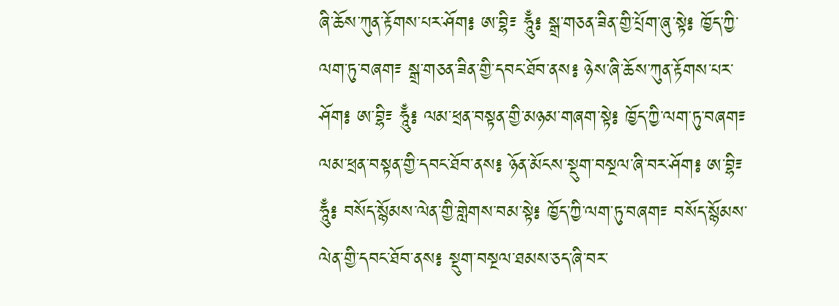ཞི་ཆོས་ཀུན་རྟོགས་པར་ཤོག༔ ཨ་བྷི༴ ཧཱུྃ༔ སྒྲ་གཅན་ཟིན་གྱི་པྲོག་ཞུ་སྟེ༔ ཁྱོད་ཀྱི་ལག་ཏུ་བཞག༴ སྒྲ་གཅན་ཟིན་གྱི་དབང་ཐོབ་ནས༔ ཉེས་ཞི་ཆོས་ཀུན་རྟོགས་པར་ཤོག༔ ཨ་བྷི༴ ཧཱུྃ༔ ལམ་ཕྲན་བསྟན་གྱི་མཉམ་གཞག་སྟེ༔ ཁྱོད་ཀྱི་ལག་ཏུ་བཞག༴ ལམ་ཕྲན་བསྟན་གྱི་དབང་ཐོབ་ནས༔ ཉོན་མོངས་སྡུག་བསྔལ་ཞི་བར་ཤོག༔ ཨ་བྷི༴ ཧཱུྃ༔ བསོད་སྙོམས་ལེན་གྱི་གླེགས་བམ་སྟེ༔ ཁྱོད་ཀྱི་ལག་ཏུ་བཞག༴ བསོད་སྙོམས་ལེན་གྱི་དབང་ཐོབ་ནས༔ སྡུག་བསྔལ་ཐམས་ཅད་ཞི་བར་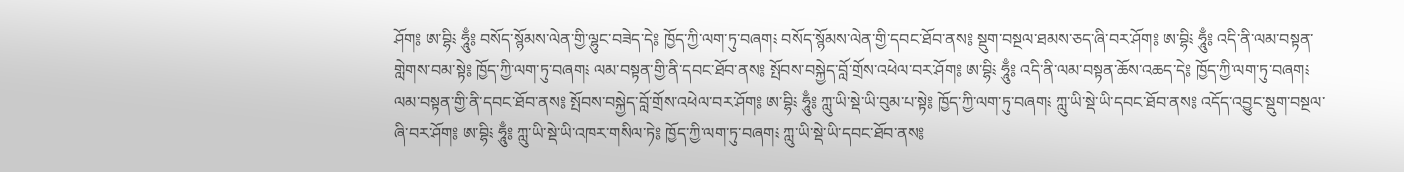ཤོག༔ ཨ་བྷི༴ ཧཱུྃ༔ བསོད་སྙོམས་ལེན་གྱི་ལྷུང་བཟེད་དེ༔ ཁྱོད་ཀྱི་ལག་ཏུ་བཞག༴ བསོད་སྙོམས་ལེན་གྱི་དབང་ཐོབ་ནས༔ སྡུག་བསྔལ་ཐམས་ཅད་ཞི་བར་ཤོག༔ ཨ་བྷི༴ ཧཱུྃ༔ འདི་ནི་ལམ་བསྟན་གླེགས་བམ་སྟེ༔ ཁྱོད་ཀྱི་ལག་ཏུ་བཞག༴ ལམ་བསྟན་གྱི་ནི་དབང་ཐོབ་ནས༔ སྤོབས་བསྐྱེད་བློ་གྲོས་འཕེལ་བར་ཤོག༔ ཨ་བྷི༴ ཧཱུྃ༔ འདི་ནི་ལམ་བསྟན་ཆོས་འཆད་དེ༔ ཁྱོད་ཀྱི་ལག་ཏུ་བཞག༴ ལམ་བསྟན་གྱི་ནི་དབང་ཐོབ་ནས༔ སྤོབས་བསྐྱེད་བློ་གྲོས་འཕེལ་བར་ཤོག༔ ཨ་བྷི༴ ཧཱུྃ༔ ཀླུ་ཡི་སྡེ་ཡི་བུམ་པ་སྟེ༔ ཁྱོད་ཀྱི་ལག་ཏུ་བཞག༴ ཀླུ་ཡི་སྡེ་ཡི་དབང་ཐོབ་ནས༔ འདོད་འབྱུང་སྡུག་བསྔལ་ཞི་བར་ཤོག༔ ཨ་བྷི༴ ཧཱུྃ༔ ཀླུ་ཡི་སྡེ་ཡི་འཁར་གསིལ་ཏེ༔ ཁྱོད་ཀྱི་ལག་ཏུ་བཞག༴ ཀླུ་ཡི་སྡེ་ཡི་དབང་ཐོབ་ནས༔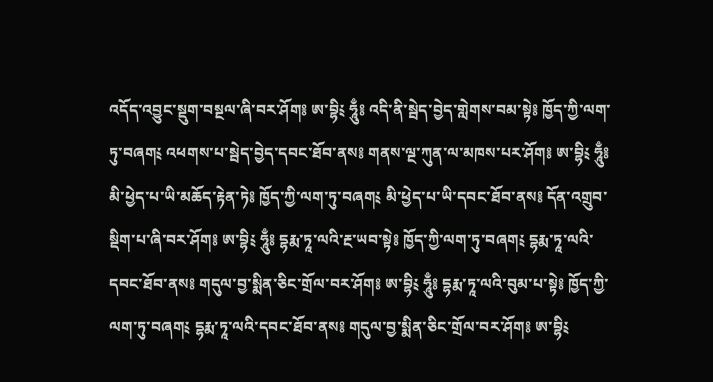འདོད་འབྱུང་སྡུག་བསྔལ་ཞི་བར་ཤོག༔ ཨ་བྷི༴ ཧཱུྃ༔ འདི་ནི་སྦེད་བྱེད་གླེགས་བམ་སྟེ༔ ཁྱོད་ཀྱི་ལག་ཏུ་བཞག༴ འཕགས་པ་སྦེད་བྱེད་དབང་ཐོབ་ནས༔ གནས་ལྔ་ཀུན་ལ་མཁས་པར་ཤོག༔ ཨ་བྷི༴ ཧཱུྃ༔ མི་ཕྱེད་པ་ཡི་མཆོད་རྟེན་ཏེ༔ ཁྱོད་ཀྱི་ལག་ཏུ་བཞག༴ མི་ཕྱེད་པ་ཡི་དབང་ཐོབ་ནས༔ དོན་འགྲུབ་སྡིག་པ་ཞི་བར་ཤོག༔ ཨ་བྷི༴ ཧཱུྃ༔ དྷརྨ་ཏཱ་ལའི་རྔ་ཡབ་སྟེ༔ ཁྱོད་ཀྱི་ལག་ཏུ་བཞག༴ དྷརྨ་ཏཱ་ལའི་དབང་ཐོབ་ནས༔ གདུལ་བྱ་སྨིན་ཅིང་གྲོལ་བར་ཤོག༔ ཨ་བྷི༴ ཧཱུྃ༔ དྷརྨ་ཏཱ་ལའི་བུམ་པ་སྟེ༔ ཁྱོད་ཀྱི་ལག་ཏུ་བཞག༴ དྷརྨ་ཏཱ་ལའི་དབང་ཐོབ་ནས༔ གདུལ་བྱ་སྨིན་ཅིང་གྲོལ་བར་ཤོག༔ ཨ་བྷི༴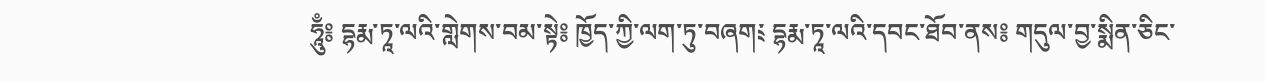ཧཱུྃ༔ དྷརྨ་ཏཱ་ལའི་གླེགས་བམ་སྟེ༔ ཁྱོད་ཀྱི་ལག་ཏུ་བཞག༴ དྷརྨ་ཏཱ་ལའི་དབང་ཐོབ་ནས༔ གདུལ་བྱ་སྨིན་ཅིང་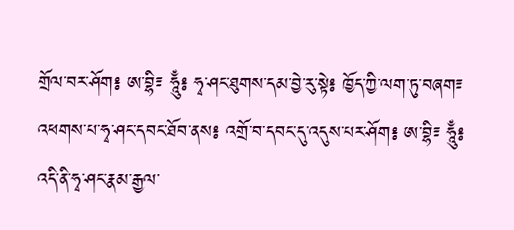གྲོལ་བར་ཤོག༔ ཨ་བྷི༴ ཧཱུྃ༔ ཧྭ་ཤང་ཐུགས་དམ་བྱེ་རུ་སྟེ༔ ཁྱོད་ཀྱི་ལག་ཏུ་བཞག༴ འཕགས་པ་ཧྭ་ཤང་དབང་ཐོབ་ནས༔ འགྲོ་བ་དབང་དུ་འདུས་པར་ཤོག༔ ཨ་བྷི༴ ཧཱུྃ༔ འདི་ནི་ཧྭ་ཤང་རྣམ་རྒྱལ་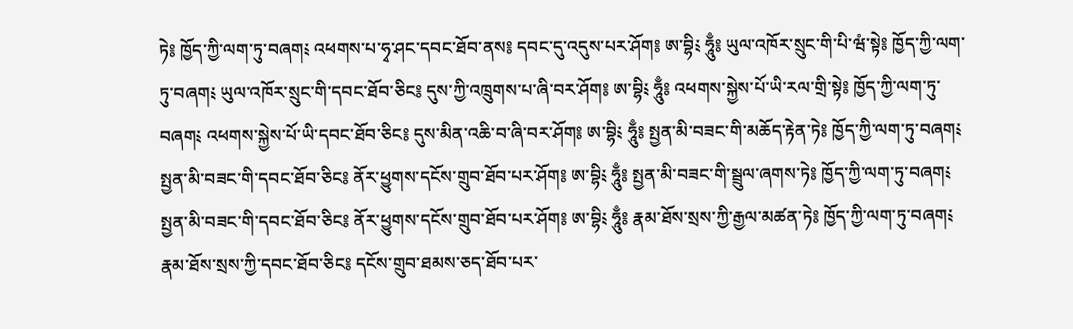ཏེ༔ ཁྱོད་ཀྱི་ལག་ཏུ་བཞག༴ འཕགས་པ་ཧྭ་ཤང་དབང་ཐོབ་ནས༔ དབང་དུ་འདུས་པར་ཤོག༔ ཨ་བྷི༴ ཧཱུྃ༔ ཡུལ་འཁོར་སྲུང་གི་པི་ཝཾ་སྟེ༔ ཁྱོད་ཀྱི་ལག་ཏུ་བཞག༴ ཡུལ་འཁོར་སྲུང་གི་དབང་ཐོབ་ཅིང༔ དུས་ཀྱི་འཁྲུགས་པ་ཞི་བར་ཤོག༔ ཨ་བྷི༴ ཧཱུྃ༔ འཕགས་སྐྱེས་པོ་ཡི་རལ་གྲི་སྟེ༔ ཁྱོད་ཀྱི་ལག་ཏུ་བཞག༴ འཕགས་སྐྱེས་པོ་ཡི་དབང་ཐོབ་ཅིང༔ དུས་མིན་འཆི་བ་ཞི་བར་ཤོག༔ ཨ་བྷི༴ ཧཱུྃ༔ སྤྱན་མི་བཟང་གི་མཆོད་རྟེན་ཏེ༔ ཁྱོད་ཀྱི་ལག་ཏུ་བཞག༴ སྤྱན་མི་བཟང་གི་དབང་ཐོབ་ཅིང༔ ནོར་ཕྱུགས་དངོས་གྲུབ་ཐོབ་པར་ཤོག༔ ཨ་བྷི༴ ཧཱུྃ༔ སྤྱན་མི་བཟང་གི་སྦྲུལ་ཞགས་ཏེ༔ ཁྱོད་ཀྱི་ལག་ཏུ་བཞག༴ སྤྱན་མི་བཟང་གི་དབང་ཐོབ་ཅིང༔ ནོར་ཕྱུགས་དངོས་གྲུབ་ཐོབ་པར་ཤོག༔ ཨ་བྷི༴ ཧཱུྃ༔ རྣམ་ཐོས་སྲས་ཀྱི་རྒྱལ་མཚན་ཏེ༔ ཁྱོད་ཀྱི་ལག་ཏུ་བཞག༴ རྣམ་ཐོས་སྲས་ཀྱི་དབང་ཐོབ་ཅིང༔ དངོས་གྲུབ་ཐམས་ཅད་ཐོབ་པར་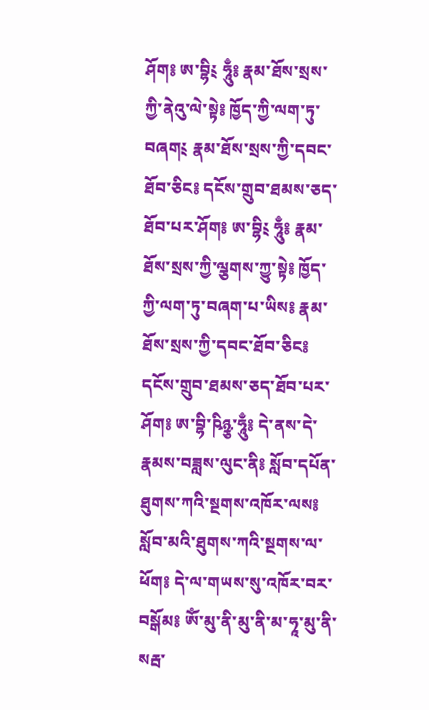ཤོག༔ ཨ་བྷི༴ ཧཱུྃ༔ རྣམ་ཐོས་སྲས་ཀྱི་ནེའུ་ལེ་སྟེ༔ ཁྱོད་ཀྱི་ལག་ཏུ་བཞག༴ རྣམ་ཐོས་སྲས་ཀྱི་དབང་ཐོབ་ཅིང༔ དངོས་གྲུབ་ཐམས་ཅད་ཐོབ་པར་ཤོག༔ ཨ་བྷི༴ ཧཱུྃ༔ རྣམ་ཐོས་སྲས་ཀྱི་ལྕགས་ཀྱུ་སྟེ༔ ཁྱོད་ཀྱི་ལག་ཏུ་བཞག་པ་ཡིས༔ རྣམ་ཐོས་སྲས་ཀྱི་དབང་ཐོབ་ཅིང༔ དངོས་གྲུབ་ཐམས་ཅད་ཐོབ་པར་ཤོག༔ ཨ་བྷི་ཥིཉྩ་ཧཱུྃ༔ དེ་ནས་དེ་རྣམས་བཟླས་ལུང་ནི༔ སློབ་དཔོན་ཐུགས་ཀའི་སྔགས་འཁོར་ལས༔ སློབ་མའི་ཐུགས་ཀའི་སྔགས་ལ་ཕོག༔ དེ་ལ་གཡས་སུ་འཁོར་བར་བསྒོམ༔ ཨོཾ་མུ་ནི་མུ་ནི་མ་ཧཱ་མུ་ནི་སརྦ་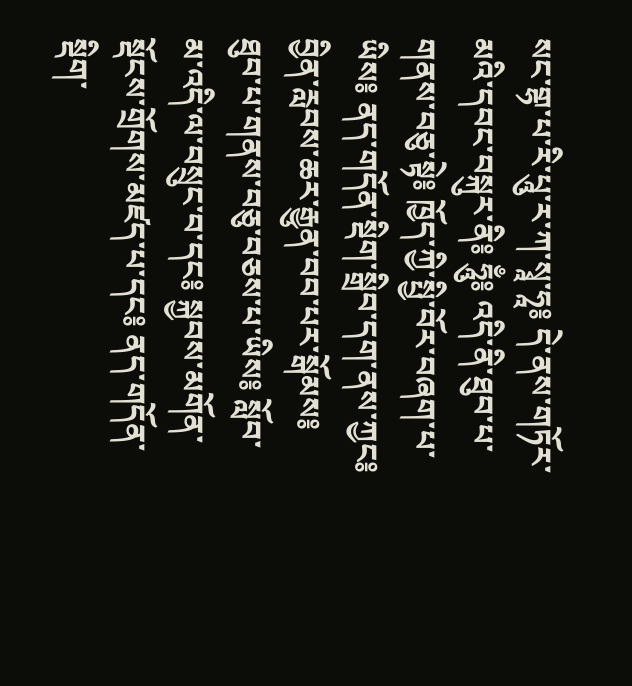སང་གྷ་པ་རི་པཱུ་ར་ཀ་སྭཱ་ཧཱ༔ དེ་ནས་གཏོར་མའི་དབང་བསྐུར་ནི༔ ཧཱུྃ༔ འདི་ནི་ཐུབ་པ་གནས་བཅུ་སྟེ༔ ཁྱོད་ཀྱི་སྤྱི་བོར་བཞག་པ་ཡིས༔ ནད་གདོན་སྡིག་སྒྲིབ་དག་ནས་ཀྱང༔ བྱིན་རླབས་ཆར་རྒྱུན་བབ་པར་སྒོམས༔ ཐུབ་པ་གནས་བཅུ་བཅས་པ་ཡིས༔ སློབ་མ་འདི་ལ་བསྲུང་བ་དང༔ སྐྱབས་མགོན་སྡོངས་གྲོགས་མཛད་པ་དང༔ ནད་གདོན་སྡིག་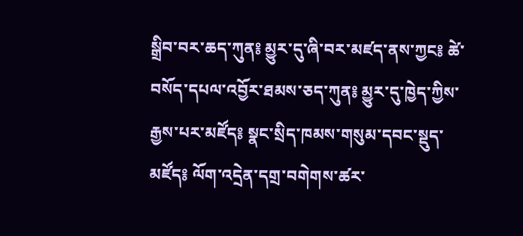སྒྲིབ་བར་ཆད་ཀུན༔ མྱུར་དུ་ཞི་བར་མཛད་ནས་ཀྱང༔ ཚེ་བསོད་དཔལ་འབྱོར་ཐམས་ཅད་ཀུན༔ མྱུར་དུ་ཁྱེད་ཀྱིས་རྒྱས་པར་མཛོད༔ སྣང་སྲིད་ཁམས་གསུམ་དབང་སྡུད་མཛོད༔ ལོག་འདྲེན་དགྲ་བགེགས་ཚར་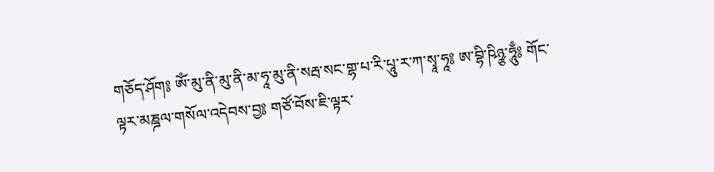གཅོད་ཤོག༔ ཨོཾ་མུ་ནི་མུ་ནི་མ་ཧཱ་མུ་ནི་སརྦ་སང་གྷ་པ་རི་པཱུ་ར་ཀ་སྭཱ་ཧཱ༔ ཨ་བྷི་ཥིཉྩ་ཧཱུྃ༔ གོང་ལྟར་མཎྜལ་གསོལ་འདེབས་བྱ༔ གཙོ་བོས་ཇི་ལྟར་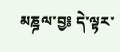མཎྜལ་བྱ༔ དེ་ལྟར་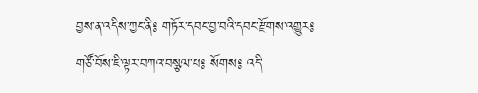བྱས་ན་འདིས་ཀྱང་ནི༔ གཏོར་དབང་བྱ་བའི་དབང་རྫོགས་འགྱུར༔ གཙོ་བོས་ཇི་ལྟར་བཀའ་བསྩལ་པ༔ སོགས༔ འདི་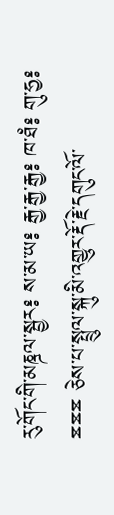རུ་གོང་གི་མཎྜལ་སྦྱར༔ ས་མ་ཡ༔ རྒྱ་རྒྱ་རྒྱ༔ ཁ་ཐཾ༔ གུ་ཧྱ༔ ྈྈྈ ཅེས་པ་སྤྲུལ་སྐུ་མི་འགྱུར་རྡོ་རྗེ་དགུང་ལོ་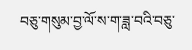བཅུ་གསུམ་བྱ་ལོ་ས་ག་ཟླ་བའི་བཅུ་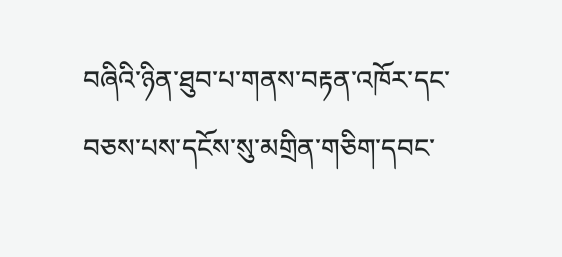བཞིའི་ཉིན་ཐུབ་པ་གནས་བརྟན་འཁོར་དང་བཅས་པས་དངོས་སུ་མགྲིན་གཅིག་དབང་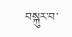བསྐུར་བ་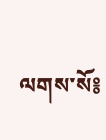ལགས་སོ༔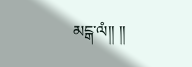མངྒ་ལཾ།། །།